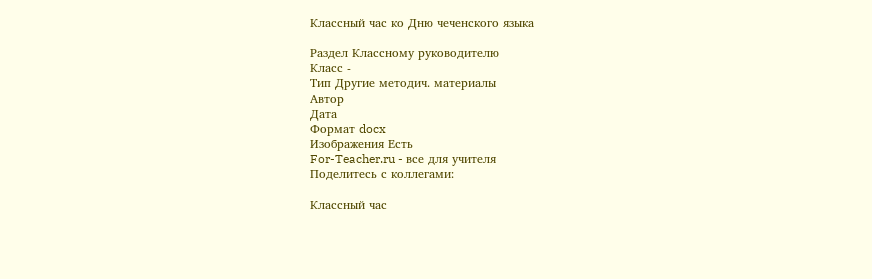Классный час ко Дню чеченского языка

Раздел Классному руководителю
Класс -
Тип Другие методич. материалы
Автор
Дата
Формат docx
Изображения Есть
For-Teacher.ru - все для учителя
Поделитесь с коллегами:

Классный час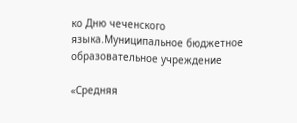ко Дню чеченского языка.Муниципальное бюджетное образовательное учреждение

«Средняя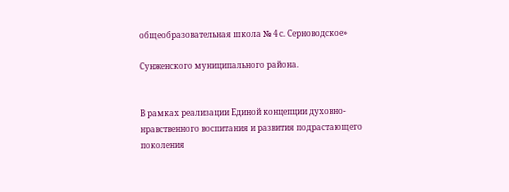общеобразовательная школа № 4 с. Серноводское»

Сунженского муниципального района.


В рамках реализации Единой концепции духовно-нравственного воспитания и развития подрастающего поколения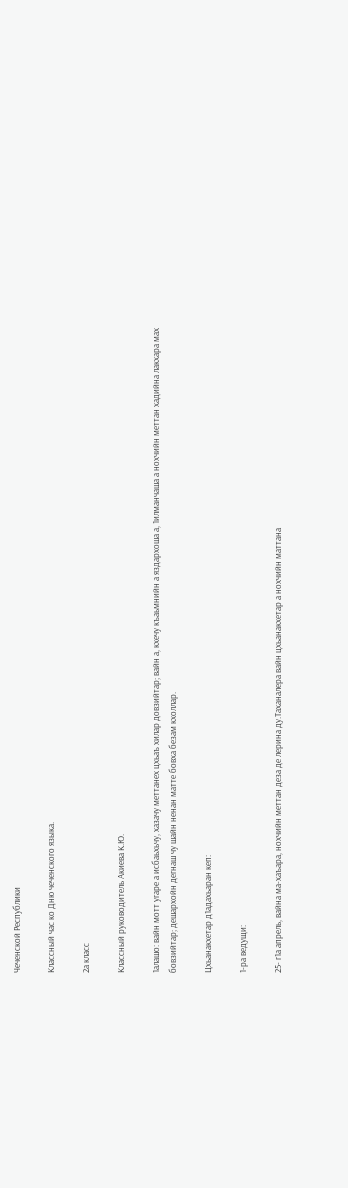Чеченской Республики

Классный час ко Дню чеченского языка.

2а класс

Классный руководитель Акиева К.Ю.

1алашо: вайн мотт угаре а исбаьхьчу, хазачу меттанех цхьаъ хилар довзийтар; вайн а, кхечу къаьмнийн а яздархоша а, 1илманчаша а нохчийн меттан хадийна лакхара мах бовзийтар; дешархойн дегнаш чу шайн ненан матте бовха безам кхоллар.

Цхьанакхетар д1адахьаран кеп:

1-ра ведущи:

25- г1а апрель, вайна ма-хаъара, нохчийн меттан деза де лерина ду.Таханалера вайн цхьанакхетар а нохчийн маттана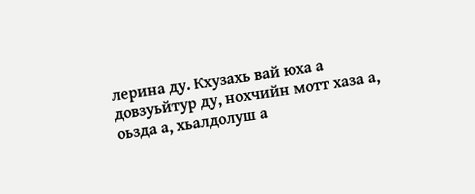лерина ду. Кхузахь вай юха а довзуьйтур ду, нохчийн мотт хаза а, оьзда а, хьалдолуш а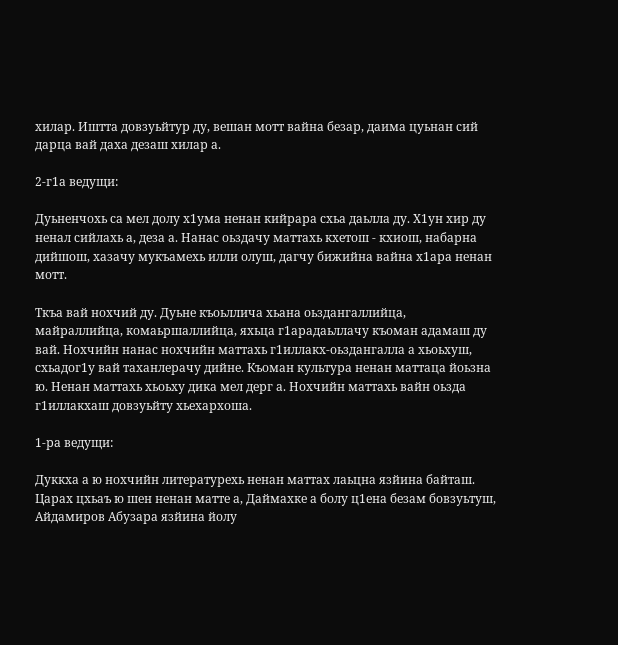хилар. Иштта довзуьйтур ду, вешан мотт вайна безар, даима цуьнан сий дарца вай даха дезаш хилар а.

2-г1а ведущи:

Дуьненчохь са мел долу х1ума ненан кийрара схьа даьлла ду. Х1ун хир ду ненал сийлахь а, деза а. Нанас оьздачу маттахь кхетош - кхиош, набарна дийшош, хазачу мукъамехь илли олуш, дагчу бижийна вайна х1ара ненан мотт.

Ткъа вай нохчий ду. Дуьне къоьллича хьана оьздангаллийца, майраллийца, комаьршаллийца, яхьца г1арадаьллачу къоман адамаш ду вай. Нохчийн нанас нохчийн маттахь г1иллакх-оьздангалла а хьоьхуш, схьадог1у вай таханлерачу дийне. Къоман культура ненан маттаца йоьзна ю. Ненан маттахь хьоьху дика мел дерг а. Нохчийн маттахь вайн оьзда г1иллакхаш довзуьйту хьехархоша.

1-ра ведущи:

Дуккха а ю нохчийн литературехь ненан маттах лаьцна язйина байташ. Царах цхьаъ ю шен ненан матте а, Даймахке а болу ц1ена безам бовзуьтуш, Айдамиров Абузара язйина йолу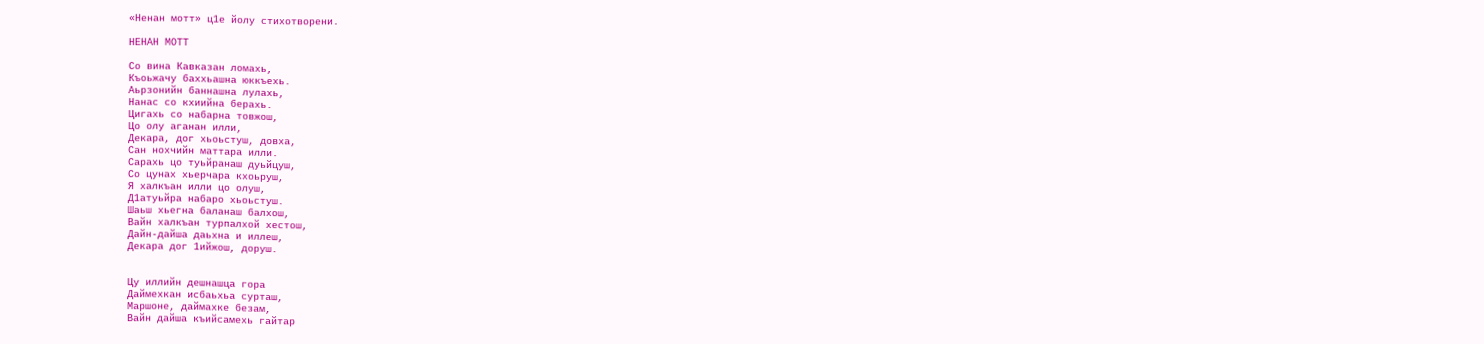«Ненан мотт» ц1е йолу стихотворени.

НЕНАН МОТТ

Со вина Кавказан ломахь,
Къоьжачу баххьашна юккъехь.
Аьрзонийн баннашна лулахь,
Нанас со кхиийна берахь.
Цигахь со набарна товжош,
Цо олу аганан илли,
Декара, дог хьоьстуш, довха,
Сан нохчийн маттара илли.
Сарахь цо туьйранаш дуьйцуш,
Со цунах хьерчара кхоьруш,
Я халкъан илли цо олуш,
Д1атуьйра набаро хьоьстуш.
Шаьш хьегна баланаш балхош,
Вайн халкъан турпалхой хестош,
Дайн-дайша даьхна и иллеш,
Декара дог 1ийжош, доруш.


Цу иллийн дешнашца гора
Даймехкан исбаьхьа сурташ,
Маршоне, даймахке безам,
Вайн дайша къийсамехь гайтар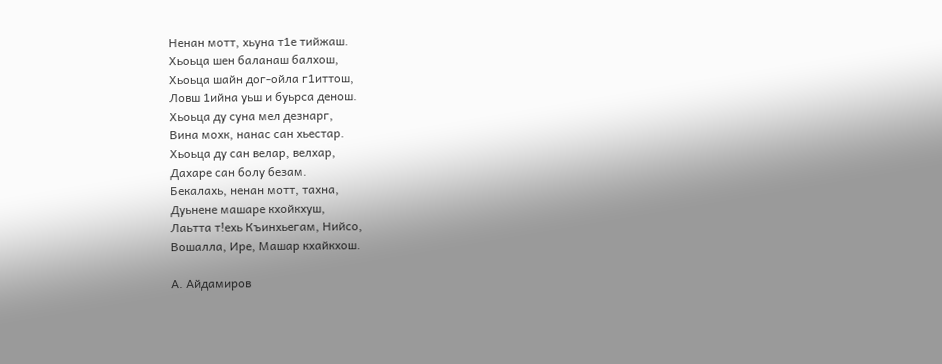Ненан мотт, хьуна т1е тийжаш.
Хьоьца шен баланаш балхош,
Хьоьца шайн дог-ойла г1иттош,
Ловш 1ийна уьш и буьрса денош.
Хьоьца ду суна мел дезнарг,
Вина мохк, нанас сан хьестар.
Хьоьца ду сан велар, велхар,
Дахаре сан болу безам.
Бекалахь, ненан мотт, тахна,
Дуьнене машаре кхойкхуш,
Лаьтта т!ехь Къинхьегам, Нийсо,
Вошалла, Ире, Машар кхайкхош.

А. Айдамиров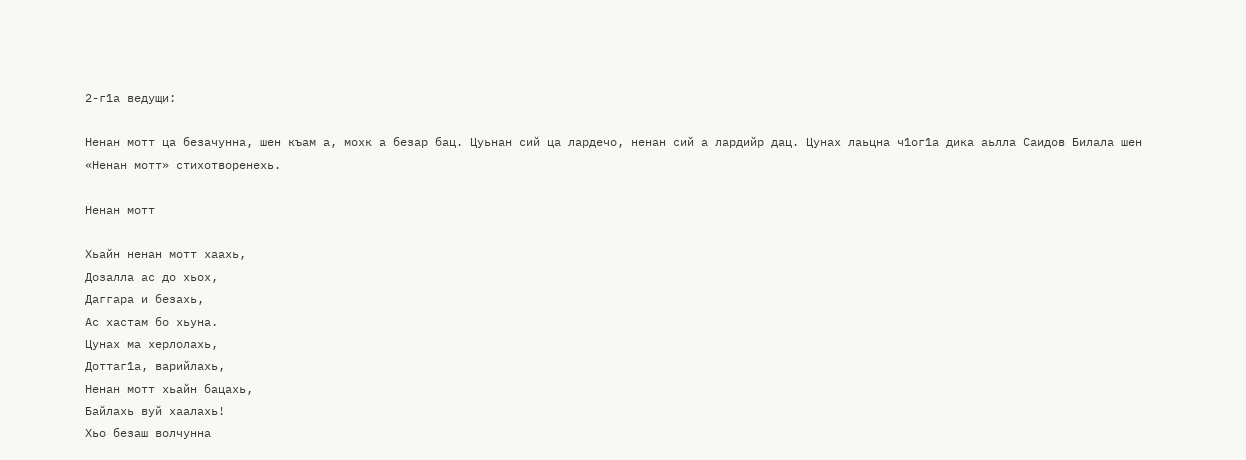2-г1а ведущи:

Ненан мотт ца безачунна, шен къам а, мохк а безар бац. Цуьнан сий ца лардечо, ненан сий а лардийр дац. Цунах лаьцна ч1ог1а дика аьлла Саидов Билала шен «Ненан мотт» стихотворенехь.

Ненан мотт

Хьайн ненан мотт хаахь,
Дозалла ас до хьох,
Даггара и безахь,
Ас хастам бо хьуна.
Цунах ма херлолахь,
Доттаг1а, варийлахь,
Ненан мотт хьайн бацахь,
Байлахь вуй хаалахь!
Хьо безаш волчунна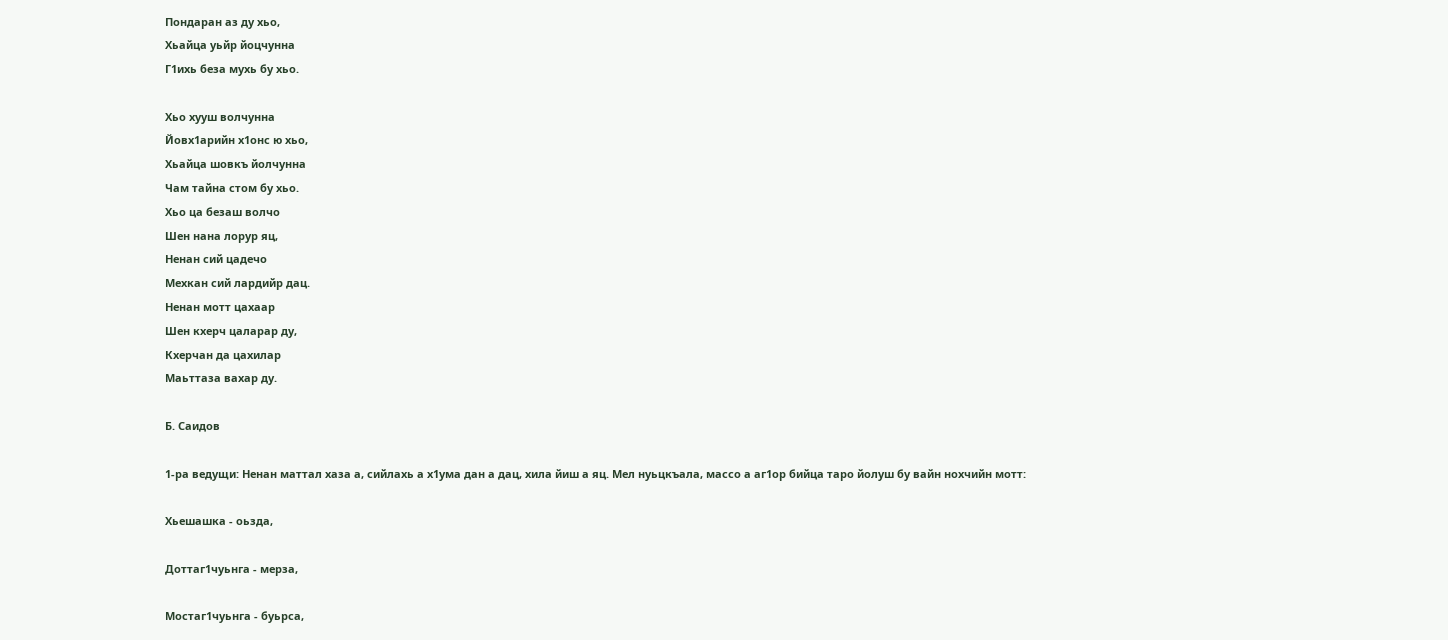Пондаран аз ду хьо,
Хьайца уьйр йоцчунна
Г1ихь беза мухь бу хьо.

Хьо хууш волчунна
Йовх1арийн х1онс ю хьо,
Хьайца шовкъ йолчунна
Чам тайна стом бу хьо.
Хьо ца безаш волчо
Шен нана лорур яц,
Ненан сий цадечо
Мехкан сий лардийр дац.
Ненан мотт цахаар
Шен кхерч цаларар ду,
Кхерчан да цахилар
Маьттаза вахар ду.

Б. Саидов

1-ра ведущи: Ненан маттал хаза а, сийлахь а х1ума дан а дац, хила йиш а яц. Мел нуьцкъала, массо а аг1ор бийца таро йолуш бу вайн нохчийн мотт:

Хьешашка - оьзда,

Доттаг1чуьнга - мерза,

Мостаг1чуьнга - буьрса,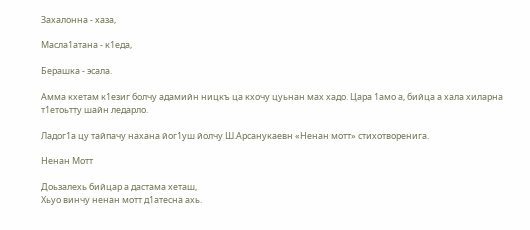Захалонна - хаза,

Масла1атана - к1еда,

Берашка - эсала.

Амма кхетам к1езиг болчу адамийн ницкъ ца кхочу цуьнан мах хадо. Цара 1амо а, бийца а хала хиларна т1етоьтту шайн ледарло.

Ладог1а цу тайпачу нахана йог1уш йолчу Ш.Арсанукаевн «Ненан мотт» стихотворенига.

Ненан Мотт

Доьзалехь бийцар а дастама хеташ,
Хьуо винчу ненан мотт д1атесна ахь.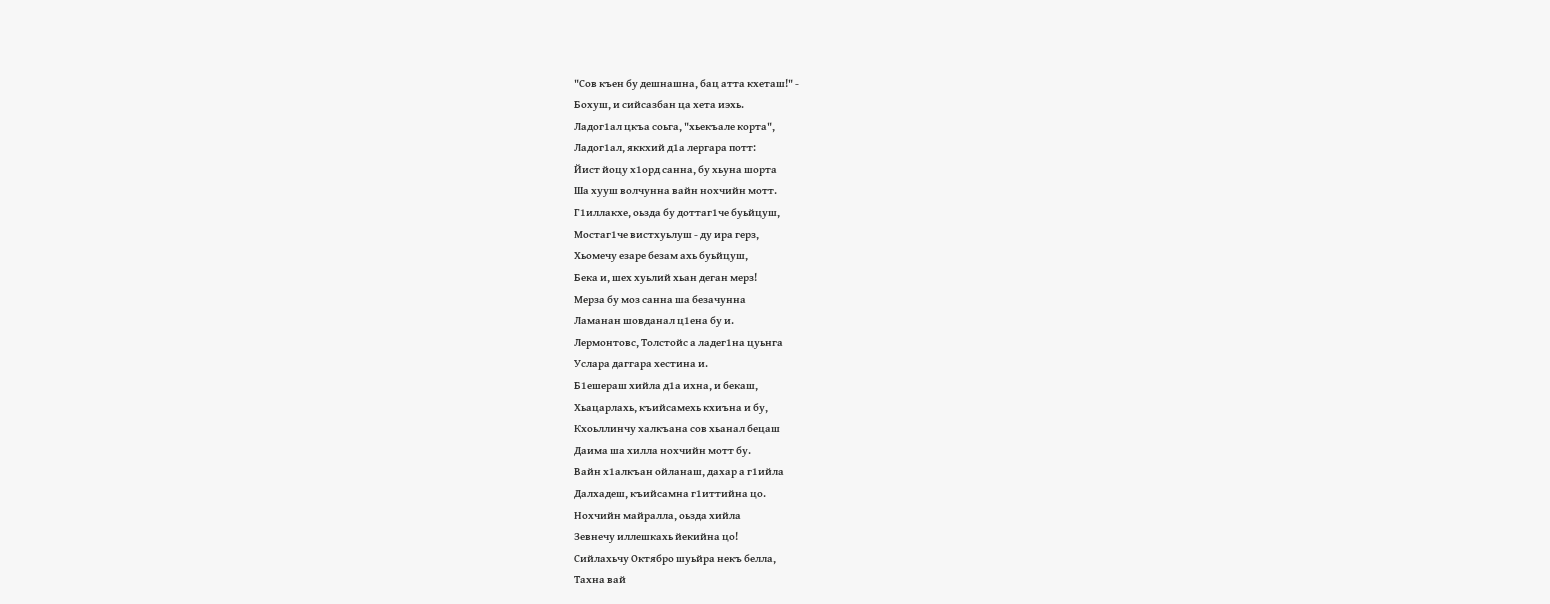"Сов къен бу дешнашна, бац атта кхеташ!" -
Бохуш, и сийсазбан ца хета иэхь.
Ладог1ал цкъа соьга, "хьекъале корта",
Ладог1ал, яккхий д1а лергара потт:
Йист йоцу х1орд санна, бу хьуна шорта
Ша хууш волчунна вайн нохчийн мотт.
Г1иллакхе, оьзда бу доттаг1че буьйцуш,
Мостаг1че вистхуьлуш - ду ира герз,
Хьомечу езаре безам ахь буьйцуш,
Бека и, шех хуьлий хьан деган мерз!
Мерза бу моз санна ша безачунна
Ламанан шовданал ц1ена бу и.
Лермонтовс, Толстойс а ладег1на цуьнга
Услара даггара хестина и.
Б1ешераш хийла д1а ихна, и бекаш,
Хьацарлахь, къийсамехь кхиъна и бу,
Кхоьллинчу халкъана сов хьанал бецаш
Даима ша хилла нохчийн мотт бу.
Вайн х1алкъан ойланаш, дахар а г1ийла
Далхадеш, къийсамна г1иттийна цо.
Нохчийн майралла, оьзда хийла
Зевнечу иллешкахь йекийна цо!
Сийлахьчу Октябро шуьйра некъ белла,
Тахна вай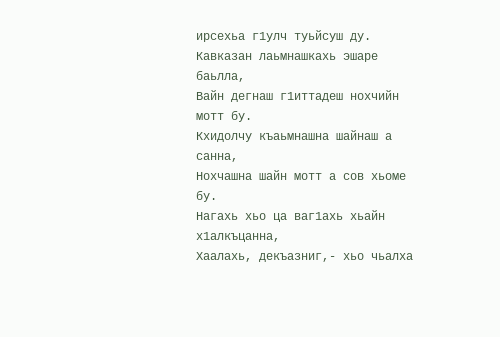ирсехьа г1улч туьйсуш ду.
Кавказан лаьмнашкахь эшаре баьлла,
Вайн дегнаш г1иттадеш нохчийн мотт бу.
Кхидолчу къаьмнашна шайнаш а санна,
Нохчашна шайн мотт а сов хьоме бу.
Нагахь хьо ца ваг1ахь хьайн х1алкъцанна,
Хаалахь, декъазниг,- хьо чьалха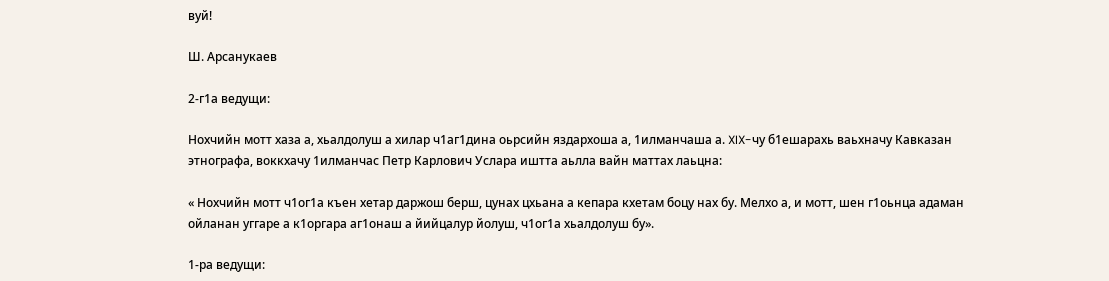вуй!

Ш. Арсанукаев

2-г1а ведущи:

Нохчийн мотт хаза а, хьалдолуш а хилар ч1аг1дина оьрсийн яздархоша а, 1илманчаша а. XIX-чу б1ешарахь ваьхначу Кавказан этнографа, воккхачу 1илманчас Петр Карлович Услара иштта аьлла вайн маттах лаьцна:

« Нохчийн мотт ч1ог1а къен хетар даржош берш, цунах цхьана а кепара кхетам боцу нах бу. Мелхо а, и мотт, шен г1оьнца адаман ойланан уггаре а к1оргара аг1онаш а йийцалур йолуш, ч1ог1а хьалдолуш бу».

1-ра ведущи: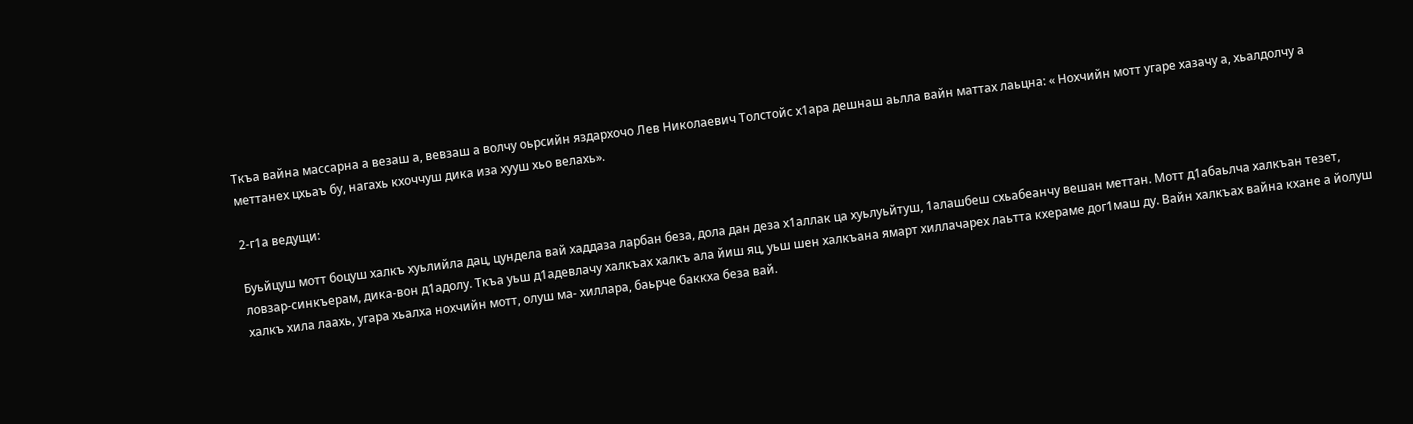Ткъа вайна массарна а везаш а, вевзаш а волчу оьрсийн яздархочо Лев Николаевич Толстойс х1ара дешнаш аьлла вайн маттах лаьцна: « Нохчийн мотт угаре хазачу а, хьалдолчу а меттанех цхьаъ бу, нагахь кхоччуш дика иза хууш хьо велахь».

2-г1а ведущи:

Буьйцуш мотт боцуш халкъ хуьлийла дац, цундела вай хаддаза ларбан беза, дола дан деза х1аллак ца хуьлуьйтуш, 1алашбеш схьабеанчу вешан меттан. Мотт д1абаьлча халкъан тезет, ловзар-синкъерам, дика-вон д1адолу. Ткъа уьш д1адевлачу халкъах халкъ ала йиш яц, уьш шен халкъана ямарт хиллачарех лаьтта кхераме дог1маш ду. Вайн халкъах вайна кхане а йолуш халкъ хила лаахь, угара хьалха нохчийн мотт, олуш ма- хиллара, баьрче баккха беза вай.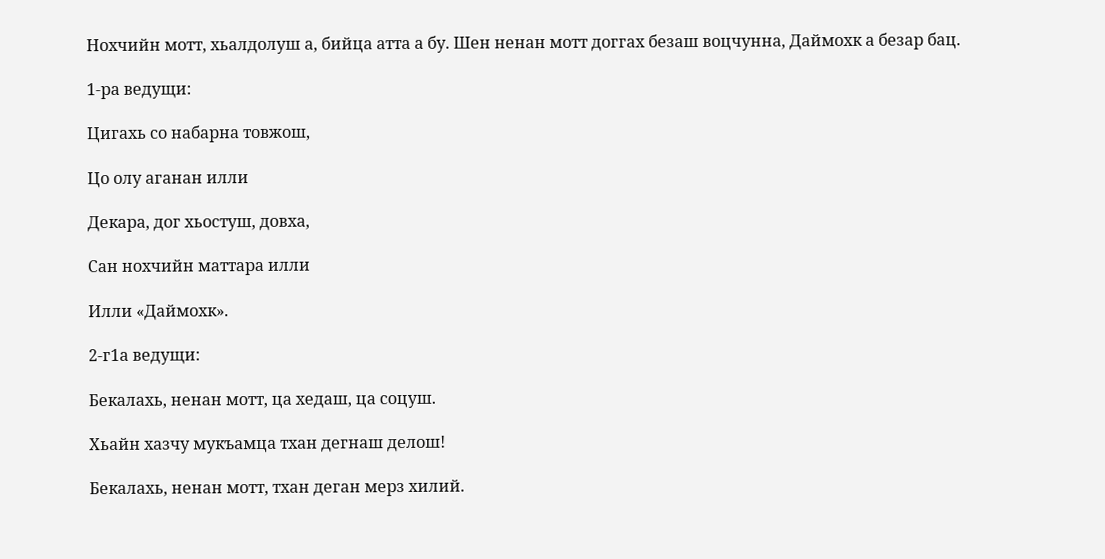Нохчийн мотт, хьалдолуш а, бийца атта а бу. Шен ненан мотт доггах безаш воцчунна, Даймохк а безар бац.

1-ра ведущи:

Цигахь со набарна товжош,

Цо олу аганан илли

Декара, дог хьостуш, довха,

Сан нохчийн маттара илли

Илли «Даймохк».

2-г1а ведущи:

Бекалахь, ненан мотт, ца хедаш, ца соцуш.

Хьайн хазчу мукъамца тхан дегнаш делош!

Бекалахь, ненан мотт, тхан деган мерз хилий.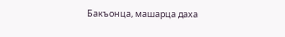Бакъонца, машарца даха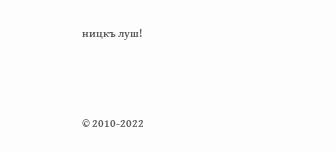ницкъ луш!





© 2010-2022